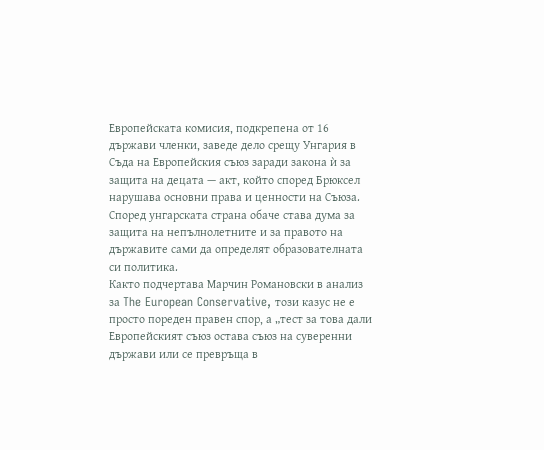Европейската комисия, подкрепена от 16 държави членки, заведе дело срещу Унгария в Съда на Европейския съюз заради закона ѝ за защита на децата — акт, който според Брюксел нарушава основни права и ценности на Съюза. Според унгарската страна обаче става дума за защита на непълнолетните и за правото на държавите сами да определят образователната си политика.
Както подчертава Марчин Романовски в анализ за The European Conservative, този казус не е просто пореден правен спор, а „тест за това дали Европейският съюз остава съюз на суверенни държави или се превръща в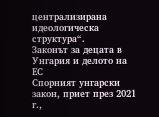централизирана идеологическа структура“.
Законът за децата в Унгария и делото на ЕС
Спорният унгарски закон, приет през 2021 г.,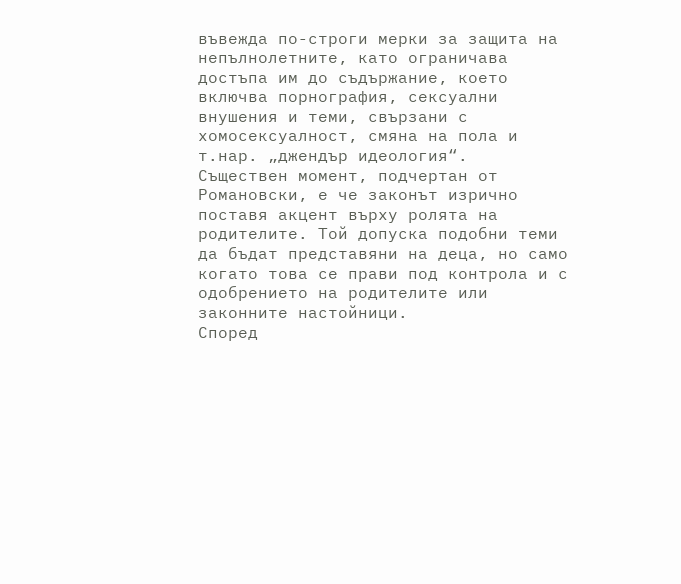въвежда по-строги мерки за защита на непълнолетните, като ограничава достъпа им до съдържание, което включва порнография, сексуални внушения и теми, свързани с хомосексуалност, смяна на пола и т.нар. „джендър идеология“.
Съществен момент, подчертан от Романовски, е че законът изрично поставя акцент върху ролята на родителите. Той допуска подобни теми да бъдат представяни на деца, но само когато това се прави под контрола и с одобрението на родителите или законните настойници.
Според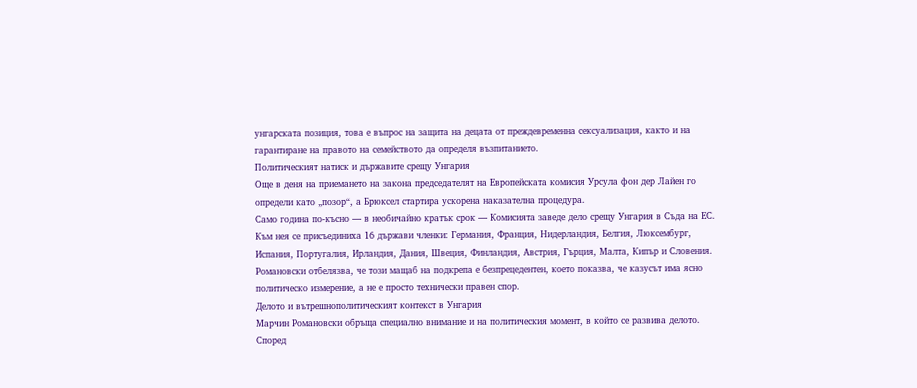унгарската позиция, това е въпрос на защита на децата от преждевременна сексуализация, както и на гарантиране на правото на семейството да определя възпитанието.
Политическият натиск и държавите срещу Унгария
Още в деня на приемането на закона председателят на Европейската комисия Урсула фон дер Лайен го определи като „позор“, а Брюксел стартира ускорена наказателна процедура.
Само година по-късно — в необичайно кратък срок — Комисията заведе дело срещу Унгария в Съда на ЕС. Към нея се присъединиха 16 държави членки: Германия, Франция, Нидерландия, Белгия, Люксембург, Испания, Португалия, Ирландия, Дания, Швеция, Финландия, Австрия, Гърция, Малта, Кипър и Словения.
Романовски отбелязва, че този мащаб на подкрепа е безпрецедентен, което показва, че казусът има ясно политическо измерение, а не е просто технически правен спор.
Делото и вътрешнополитическият контекст в Унгария
Марчин Романовски обръща специално внимание и на политическия момент, в който се развива делото. Според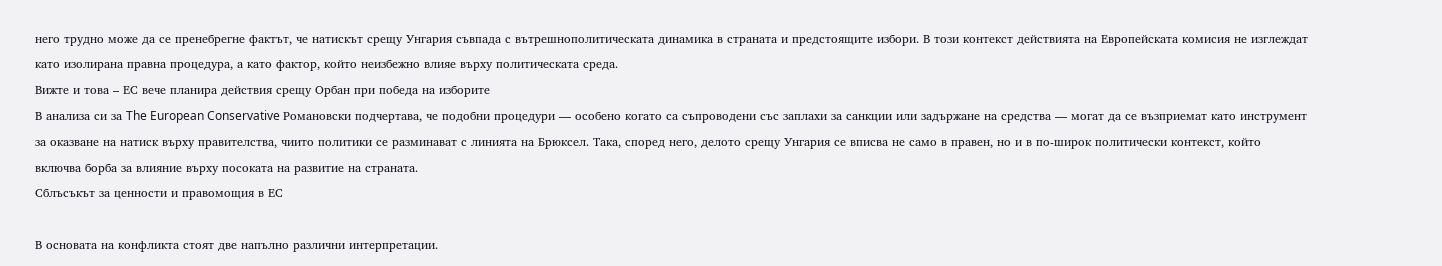него трудно може да се пренебрегне фактът, че натискът срещу Унгария съвпада с вътрешнополитическата динамика в страната и предстоящите избори. В този контекст действията на Европейската комисия не изглеждат като изолирана правна процедура, а като фактор, който неизбежно влияе върху политическата среда.
Вижте и това – ЕС вече планира действия срещу Орбан при победа на изборите
В анализа си за The European Conservative Романовски подчертава, че подобни процедури — особено когато са съпроводени със заплахи за санкции или задържане на средства — могат да се възприемат като инструмент за оказване на натиск върху правителства, чиито политики се разминават с линията на Брюксел. Така, според него, делото срещу Унгария се вписва не само в правен, но и в по-широк политически контекст, който включва борба за влияние върху посоката на развитие на страната.
Сблъсъкът за ценности и правомощия в ЕС

В основата на конфликта стоят две напълно различни интерпретации.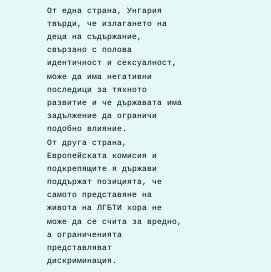От една страна, Унгария твърди, че излагането на деца на съдържание, свързано с полова идентичност и сексуалност, може да има негативни последици за тяхното развитие и че държавата има задължение да ограничи подобно влияние.
От друга страна, Европейската комисия и подкрепящите я държави поддържат позицията, че самото представяне на живота на ЛГБТИ хора не може да се счита за вредно, а ограниченията представляват дискриминация.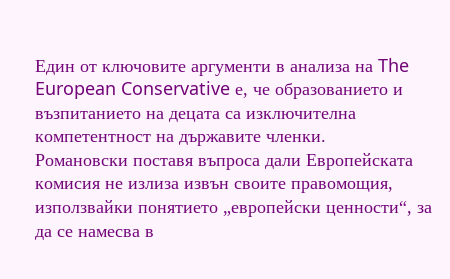Един от ключовите аргументи в анализа на The European Conservative е, че образованието и възпитанието на децата са изключителна компетентност на държавите членки.
Романовски поставя въпроса дали Европейската комисия не излиза извън своите правомощия, използвайки понятието „европейски ценности“, за да се намесва в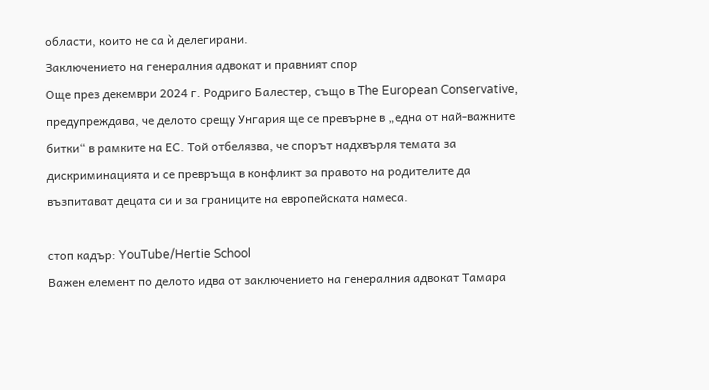области, които не са ѝ делегирани.
Заключението на генералния адвокат и правният спор
Още през декември 2024 г. Родриго Балестер, също в The European Conservative, предупреждава, че делото срещу Унгария ще се превърне в „една от най-важните битки“ в рамките на ЕС. Той отбелязва, че спорът надхвърля темата за дискриминацията и се превръща в конфликт за правото на родителите да възпитават децата си и за границите на европейската намеса.

стоп кадър: YouTube/Hertie School
Важен елемент по делото идва от заключението на генералния адвокат Тамара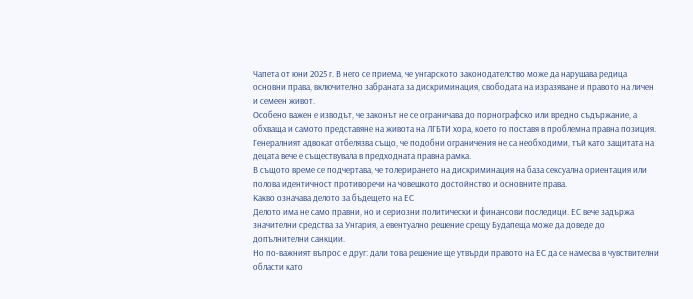Чапета от юни 2025 г. В него се приема, че унгарското законодателство може да нарушава редица основни права, включително забраната за дискриминация, свободата на изразяване и правото на личен и семеен живот.
Особено важен е изводът, че законът не се ограничава до порнографско или вредно съдържание, а обхваща и самото представяне на живота на ЛГБТИ хора, което го поставя в проблемна правна позиция. Генералният адвокат отбелязва също, че подобни ограничения не са необходими, тъй като защитата на децата вече е съществувала в предходната правна рамка.
В същото време се подчертава, че толерирането на дискриминация на база сексуална ориентация или полова идентичност противоречи на човешкото достойнство и основните права.
Какво означава делото за бъдещето на ЕС
Делото има не само правни, но и сериозни политически и финансови последици. ЕС вече задържа значителни средства за Унгария, а евентуално решение срещу Будапеща може да доведе до допълнителни санкции.
Но по-важният въпрос е друг: дали това решение ще утвърди правото на ЕС да се намесва в чувствителни области като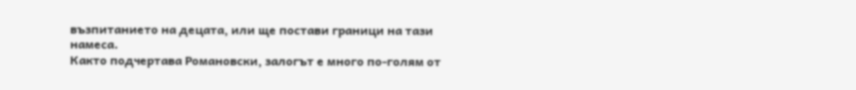възпитанието на децата, или ще постави граници на тази намеса.
Както подчертава Романовски, залогът е много по-голям от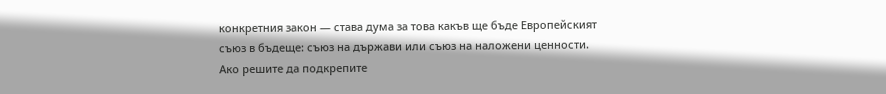конкретния закон — става дума за това какъв ще бъде Европейският съюз в бъдеще: съюз на държави или съюз на наложени ценности.
Ако решите да подкрепите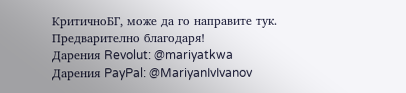КритичноБГ, може да го направите тук. Предварително благодаря!
Дарения Revolut: @mariyatkwa
Дарения PayPal: @MariyanIvIvanov